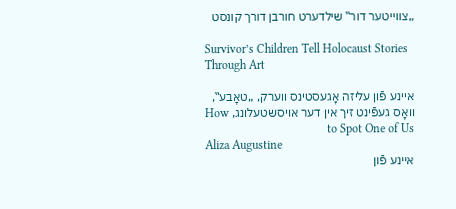„צווייטער דור‟ שילדערט חורבן דורך קונסט

Survivor’s Children Tell Holocaust Stories Through Art

איינע פֿון עליזה אָגעסטינס ווערק, „טאָבע‟, וואָס געפֿינט זיך אין דער אויסשטעלונג, How to Spot One of Us
Aliza Augustine
איינע פֿון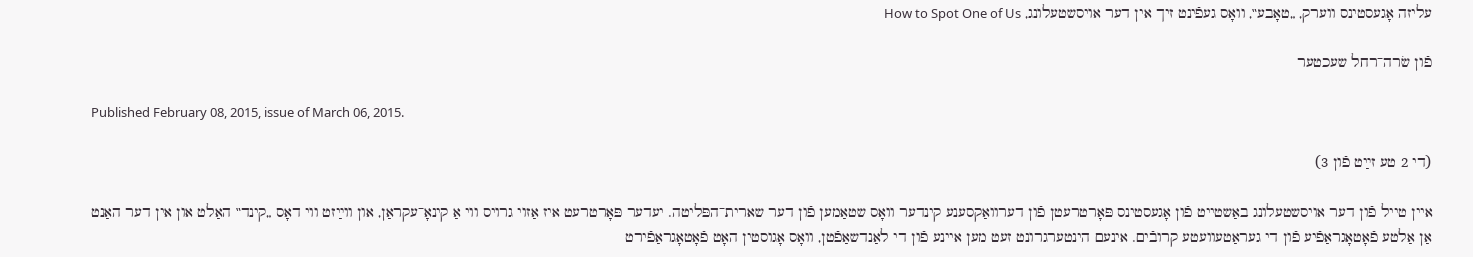עליזה אָגעסטינס ווערק, „טאָבע‟, וואָס געפֿינט זיך אין דער אויסשטעלונג, How to Spot One of Us

פֿון שׂרה־רחל שעכטער

Published February 08, 2015, issue of March 06, 2015.

(די 2 טע זײַט פֿון 3)

איין טייל פֿון דער אויסשטעלונג באַשטייט פֿון אָגעסטינס פּאָרטרעטן פֿון דערוואַקסענע קינדער וואָס שטאַמען פֿון דער שארית־הפּליטה. יעדער פּאָרטרעט איז אַזוי גרויס ווי אַ קינאָ־עקראַן, און ווײַזט ווי דאָס „קינד‟ האַלט און אין דער האַנט אַן אַלטע פֿאָטאָגראַפֿיע פֿון די געראַטעוועטע קרובֿים. אינעם הינטערגרונט זעט מען איינע פֿון די לאַנדשאַפֿטן, וואָס אָגוסטין האָט פֿאָטאָגראַפֿירט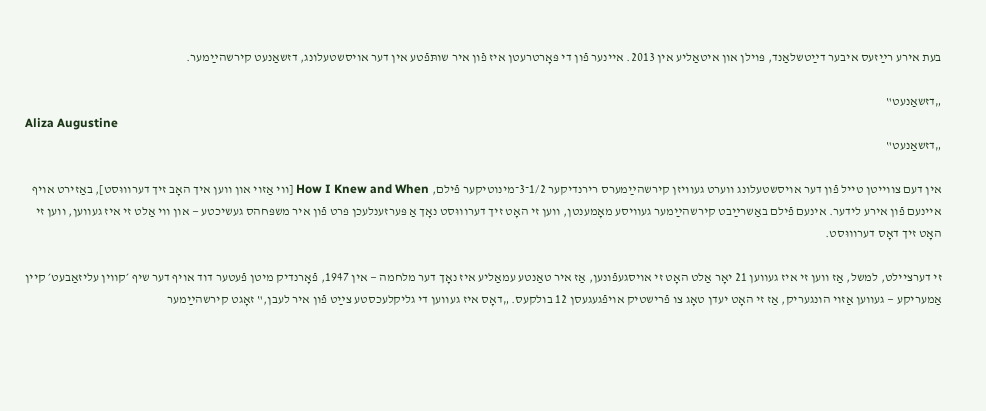בעת אירע רײַזעס איבער דײַטשלאַנד, פּוילן און איטאַליע אין 2013. איינער פֿון די פּאָרטרעטן איז פֿון איר שותּפֿטע אין דער אויסשטעלונג, דזשאַנעט קירשהײַמער.

„דזשאַנעט‟
Aliza Augustine
„דזשאַנעט‟

אין דעם צווייטן טייל פֿון דער אויסשטעלונג ווערט געוויזן קירשהײַמערס רירנדיקער 1/2־3־מינוטיקער פֿילם, How I Knew and When [ווי אַזוי און ווען איך האָב זיך דערוווּסט], באַזירט אויף איינעם פֿון אירע לידער. אינעם פֿילם באַשרײַבט קירשהײַמער געוויסע מאָמענטן, ווען זי האָט זיך דערוווּסט נאָך אַ פּערזענלעכן פּרט פֿון איר משפּחהס געשיכטע — און ווי אַלט זי איז געווען, ווען זי האָט זיך דאָס דערוווּסט.

זי דערציילט, למשל, אַז ווען זי איז געווען 21 יאָר אַלט האָט זי אויסגעפֿונען, אַז איר טאַנטע עמאַליע איז נאָך דער מלחמה — אין 1947, פֿאָרנדיק מיטן פֿעטער דוד אויף דער שיף ׳קווין עליזאַבעט׳ קיין אַמעריקע — געווען אַזוי הונגעריק, אַז זי האָט יעדן טאָג צו פֿרישטיק אויפֿגעגעסן 12 בולקעס. „דאָס איז געווען די גליקלעכסטע צײַט פֿון איר לעבן,‟ זאָגט קירשהײַמער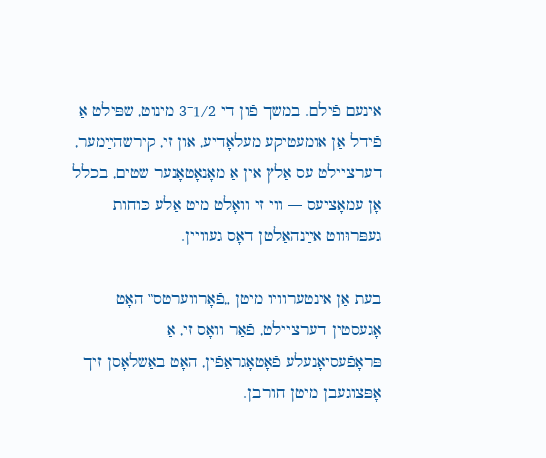אינעם פֿילם. במשך פֿון די 1/2־3 מינוט, שפּילט אַ פֿידל אַן אומעטיקע מעלאָדיע, און זי, קירשהײַמער, דערציילט עס אַלץ אין אַ מאָנאָטאָנער שטים, בכלל אָן עמאָציעס — ווי זי וואָלט מיט אַלע כּוחות געפּרוּווט אײַנהאַלטן דאָס געוויין.

בעת אַן אינטערוויו מיטן „פֿאָרווערטס‟ האָט אָגעסטין דערציילט, פֿאַר וואָס זי, אַ פּראָפֿעסיאָנעלע פֿאָטאָגראַפֿין, האָט באַשלאָסן זיך אָפּצוגעבן מיטן חורבן.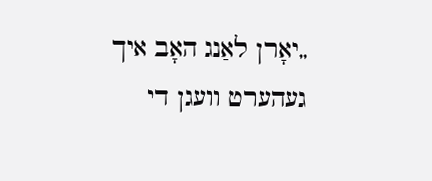„יאָרן לאַנג האָב איך געהערט וועגן די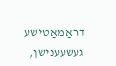דראַמאַטישע געשעענישן,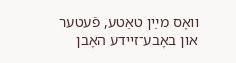וואָס מײַן טאַטע, פֿעטער און באָבע־זיידע האָבן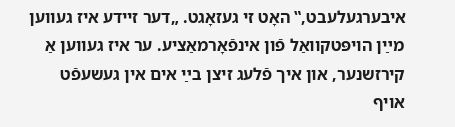איבערגעלעבט,‟ האָט זי געזאָגט. „דער זיידע איז געווען מײַן הויפּטקוואַל פֿון אינפֿאָרמאַציע. ער איז געווען אַ קירזשנער, און איך פֿלעג זיצן בײַ אים אין געשעפֿט אויף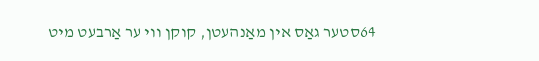64סטער גאַס אין מאַנהעטן, קוקן ווי ער אַרבעט מיט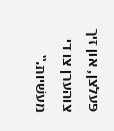פּעלצן, און זיך צוהערן צו די מעשׁיות.‟